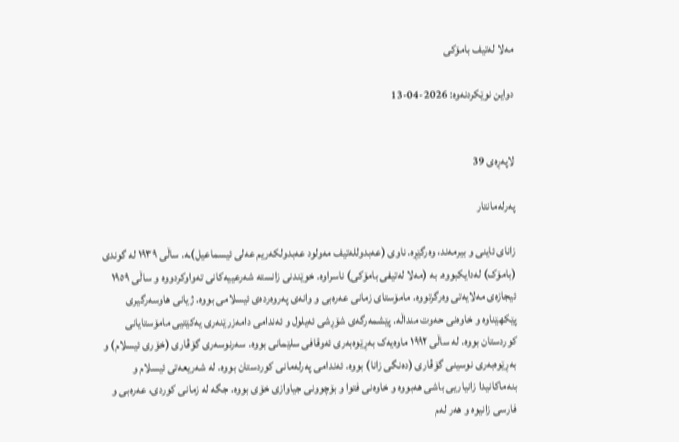مەلا لەتیف بامۆکی

دواین نوێکردنەوە: 2026-04-13


لاپەڕەی 39

پەرلەمانتار

زاناى ئاينى و بیرمەند، وەرگێڕە. ناوی (عەبدوللەتیف مەولود عەبدولکەریم عەلی ئیسماعیل)ـە. ساڵی ١٩٣٩ لە گوندی (بامۆک) لەدایکبووە. بە (مەلا لەتیفی بامۆکی) ناسراوە. خوێندنی زانستە شەرعییەکانی تەواوکردووە و ساڵی ١٩٥٩ ئیجازەی مەلایەتی وەرگرتووە. مامۆستای زمانی عەرەبی و وانەی پەروەردەی ئیسلامی بووە. ژیانی ھاوسەرگیری پێکهێناوە و خاوەنی حەوت منداڵە. پێشمەرگەی شۆڕشی ئەیلول و ئەندامی دامەزرێنەری یەکێتيی مامۆستایانی کوردستان بووە. لە ساڵی ١٩٩٢ ماوەیەک بەڕێوەبەری ئەوقافی سلێمانی بووە. سەرنوسەری گۆڤاری (خۆری ئیسلام) و بەڕێوەبەری نوسینى گۆڤاری (دەنگی زانا) بووە. ئەندامی پەرلەمانی کوردستان بووە. لە شەریعەتی ئیسلام و بنەماکانیدا زانیاریی باشی هەبووە و خاوەنی فتوا و بۆچوونی جیاوازی خۆی بووە. جگە لە زمانی کوردی، عەرەبی و فارسی زانیوە و هەر لەم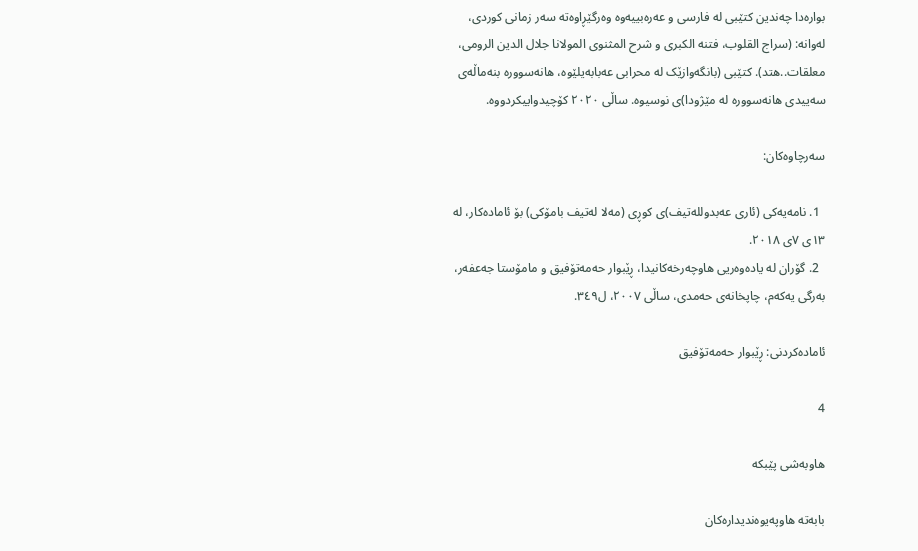بوارەدا چەندین کتێبى لە فارسی و عەرەبییەوە وەرگێڕاوەتە سەر زمانی کوردی، لەوانە: (سراج القلوب، فتنە الکبری و شرح المثنوی المولانا جلال الدین الرومی، معلقات..هتد). کتێبی (بانگەوازێک لە محرابی عەبابەیلێوە، هانەسوورە بنەماڵەی سەییدی هانەسوورە لە مێژودا)ی نوسیوە. ساڵی ٢٠٢٠ کۆچیدواییکردووە.

سەرچاوەکان:

  1. نامەیەکی (ئاری عەبدوللەتیف)ی کوڕی (مەلا لەتیف بامۆکی) بۆ ئامادەکار، لە ١٣ى ٧ى ٢٠١٨.
  2. گۆران لە یادەوەریی هاوچەرخەکانیدا، ڕێبوار حەمەتۆفیق و مامۆستا جەعفەر، بەرگی یەکەم، چاپخانەی حەمدی، ساڵی ٢٠٠٧، ل٣٤٩.

ئامادەکردنی: ڕێبوار حەمەتۆفیق

4

هاوبەشی پێبکە

بابەتە هاوپەیوەندیدارەکان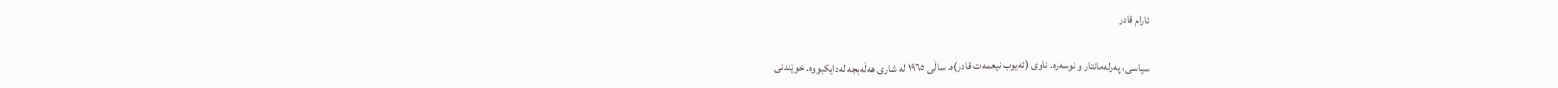ئارام قادر

سیاسی، پەرلەمانتار و نوسەرە. ناوی (ئەیوب نیعمەت قادر)ە. ساڵی ١٩٦٥ لە شاری هەڵەبجە لەدایکبووە. خوێندنی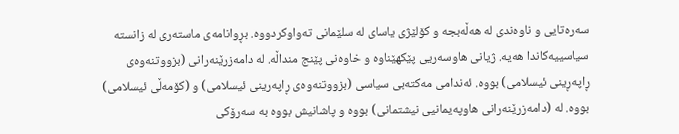سەرەتایی و ناوەندی لە هەڵەبجە و کۆلێژی یاسای لە سلێمانی تەواوکردووە. بڕوانامەی ماستەری لە زانستە سیاسییەکاندا هەیە. ژیانی هاوسەریی پێکهێناوە و خاوەنی پێنج منداڵە. لە دامەزرێنەرانی (بزووتنەوەی ڕاپەڕینی ئیسلامی) بووە. ئەندامی مەکتەبی سیاسی (بزووتنەوەی ڕاپەرینی ئیسلامی) و (کۆمەڵی ئیسلامی) بووه. لە (دامەزرێنەرانی هاوپەیمانیی نیشتمانی) بووە و پاشانیش بووە بە‌ سەرۆکی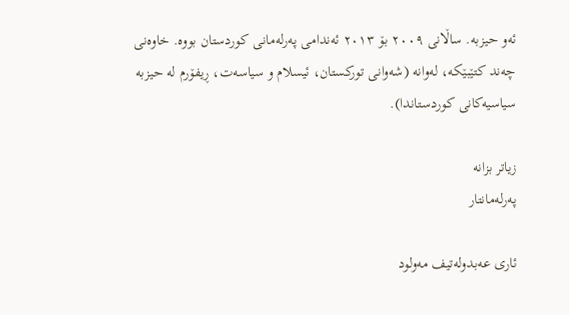ئەو حیزبە. ساڵانی ٢٠٠٩ بۆ ٢٠١٣ ئەندامی پەرلەمانی کوردستان بووه. خاوەنی چەند کتێبێکه، لەوانە (شەوانی تورکستان، ئیسلام و سیاسەت، ڕیفۆرم لە حیزبە سیاسیەکانی کوردستاندا).

زیاتر بزانە
پەرلەمانتار

ئاری عەبدولەتیف مەولود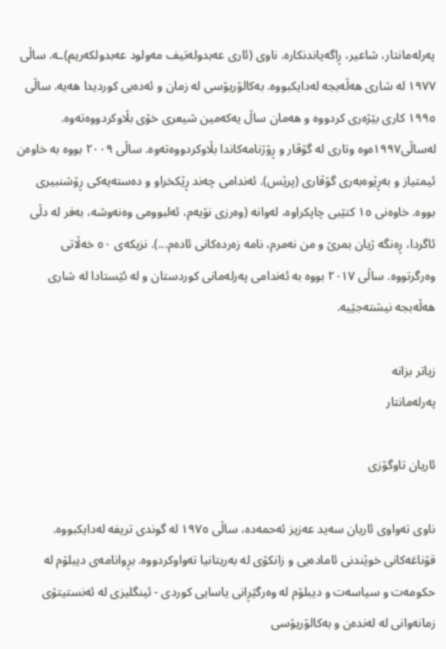پەرلەمانتار، شاعیر، ڕاگەیاندنکارە‌. ناوی (ئاری عەبدولەتیف مەولود عەبدولکەریم)ـە. ساڵی ١٩٧٧ لە شاری هەڵەبجە لەدایکبووە. بەکالۆریۆسی لە زمان و ئەدەبی کوردیدا هەیە. ساڵی ١٩٩٥ کاری بێژەری کردووە و هەمان ساڵ یەکەمین شیعری خۆی بڵاوکردووەتەوە. لەساڵی١٩٩٧ەوە وتاری لە گۆڤار و ڕۆژنامەکاندا بڵاوکردووەتەوە. ساڵی ٢٠٠٩ بووە بە خاوەن ئیمتیاز و بەڕێوەبەری گۆڤاری (پرێس). ئەندامی چەند ڕێکخراو و دەستەیەکی ڕۆشنبیری بووە. خاوەنی ١٥ کتێبی چاپکراوە، لەوانە (وەرزی نۆیەم، ئەلبوومی وەنەوشە، بەفر لە دڵی ئاگردا، ڕەنگە ژیان بمرێ و من نەمرم، نامە زەردەکانی ئادەم...). نزیکەی ٥٠ خەڵاتی وەرگرتووە. ساڵی ٢٠١٧ بووە بە ئەندامی پەرلەمانی کوردستان و لە ئێستادا لە شاری هەڵەبجە نیشتەجێیە.

زیاتر بزانە
پەرلەمانتار

ئاریان تاوگۆزی

ناوی تەواوی ئاریان سەید عەزیز ئەحمەدە، ساڵی ١٩٧٥ لە گوندی تریفە لەدایکبووە. قۆناغەکانی خوێندنی ئامادەیی و زانکۆی لە بەریتانیا تەواوکردووە. بڕوانامەی دیبلۆم لە حکومەت و سیاسەت و دیبلۆم لە وەرگێڕانی یاسایی کوردی - ئینگلیزی لە ئەنستیتۆی زمانەوانی لە لەندەن و بەکالۆریۆسی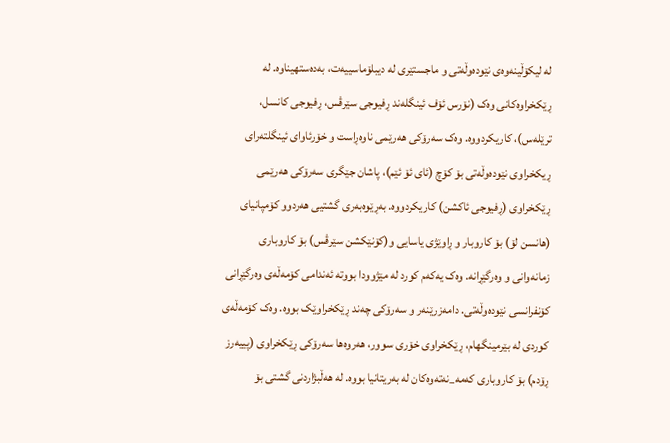لە لیکۆڵینەوەی نێودەوڵەتی و ماجستێری لە دیبلۆماسییەت، بەدەستهیناوە. لە ڕێکخراوەکانی وەک (نۆرس ئۆف ئینگلەند ڕفیوجی سێرڤس، ڕفیوجی کانسل، ترێلەس)، کاریکردووە. وەک سەرۆکی هەرێمی ناوەڕاست و خۆرئاوای ئینگلتەرای ڕيکخراوی نێودەوڵەتی بۆ کۆچ (ئای ئۆ ئێم)، پاشان جێگری سەرۆکی هەرێمی ڕێکخراوی (ڕفیوجی ئاکشن) کاریکردووە. بەڕێوەبەری گشتیی هەردوو کۆمپانیای (هانسن لۆ) بۆ کاروبار و ڕاوێژی یاسایی و(کۆنێکشن سێرڤس) بۆ کاروباری زمانەوانی و وەرگێڕانە. وەک یەکەم کورد لە مێژوودا بووتە ئەندامی کۆمەڵەی وەرگێڕانی کۆنفرانسی نێودەوڵەتی. دامەزرێنەر و سەرۆکی چەند ڕێکخراوێک بووە. وەک کۆمەڵەی کوردی لە بێرمینگهام، ڕێکخراوی خۆری سوور، هەروەها سەرۆکی ڕێکخراوی (پییەرز ڕۆدم) بۆ کاروباری کەمە_نەتەوەکان لە بەریتانیا بووە. لە هەڵبژاردنی گشتی بۆ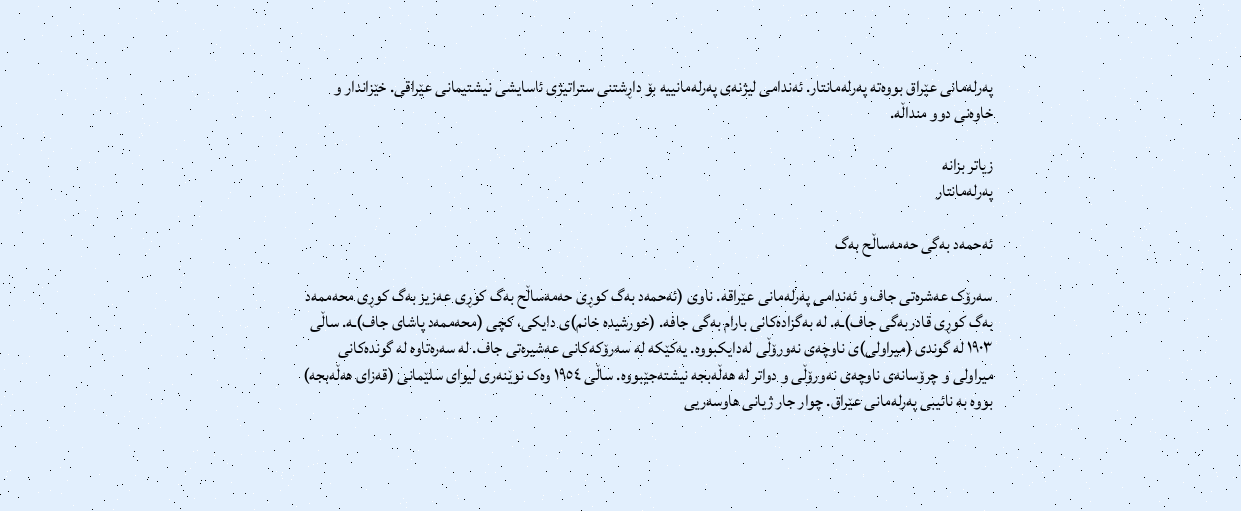پەرلەمانی عێراق بووەتە پەرلەمانتار. ئەندامی لیژنەی پەرلەمانییە بۆ داڕشتنی ستراتیژی ئاسایشی نیشتیمانی عێراقی. خێزاندار و خاوەنی دوو منداڵە.

زیاتر بزانە
پەرلەمانتار

ئەحمەد بەگى حەمەساڵح بەگ

سەرۆک عەشرەتی جاف و ئەندامی پەرلەمانی عێراقە. ناوی (ئەحمەد بەگ کوڕى حەمەساڵح بەگ کوڕى عەزيز بەگ کوڕى محەممەد بەگ کوڕى قادربەگى جاف)ـه. لە بەگزادەکانى بارام بەگى جافە. (خورشيدە خانم)ى دايکى، کچى (محەممەد پاشاى جاف)ـە. ساڵى ١٩٠٣ لە گوندى (ميراولى)ی ناوچەى نەورۆڵى لەدایکبووه. يەکێکە لە سەرۆکەکانى عەشيرەتى جاف. لە سەرەتاوە لە گوندەکانى ميراولى و چرۆسانەى ناوچەى نەورۆڵى‌ و دواتر لە هەڵەبجە نیشتەجێبووە. ساڵى ١٩٥٤ وەک نوێنەرى ليواى سلێمانى (قەزاى هەڵەبجە) بووە بە نائيبى پەرلەمانى عێراق. چوار جار ژیانی هاوسەریی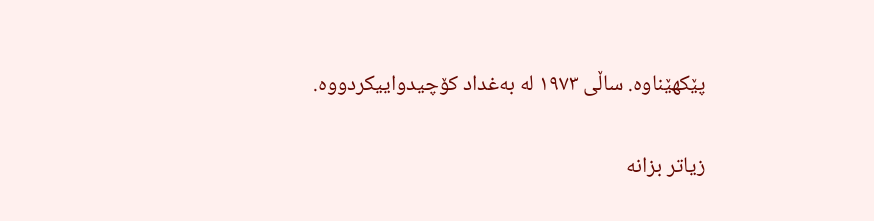پێکهێناوە. ساڵی ١٩٧٣ لە بەغداد کۆچیدواییکردووە.

زیاتر بزانە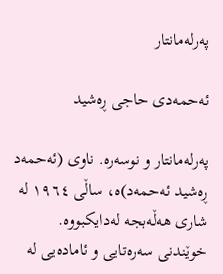پەرلەمانتار

ئەحمەدی حاجی ڕەشید

پەرلەمانتار و نوسەرە. ناوی (ئەحمەد ڕەشید ئەحمەد)ە، ساڵی ١٩٦٤ لە شاری هەڵەبجە لەدایکبووه. خوێندنی سەرەتایی و ئامادەیی لە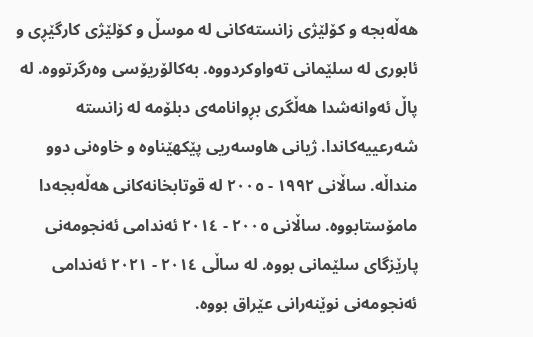هەڵەبجە و کۆلێژی زانستەکانی لە موسڵ و کۆلێژی کارگێڕی و ئابوری لە سلێمانی تەواوکردووە. بەکالۆریۆسی وەرگرتووە. لە پاڵ ئەوانەشدا هەڵگری بڕوانامەی دبلۆمە لە زانستە شەرعییەکاندا. ژیانی هاوسەریی پێکهێناوە و خاوەنی دوو منداڵە. ساڵانی ١٩٩٢ - ٢٠٠٥ لە قوتابخانەکانی هەڵەبجەدا مامۆستابووە. ساڵانی ٢٠٠٥ - ٢٠١٤ ئەندامی ئەنجومەنی پارێزگای سلێمانی بووە. لە ساڵی ٢٠١٤ - ٢٠٢١ ئەندامی ئەنجومەنی نوێنەرانی عێراق بووه.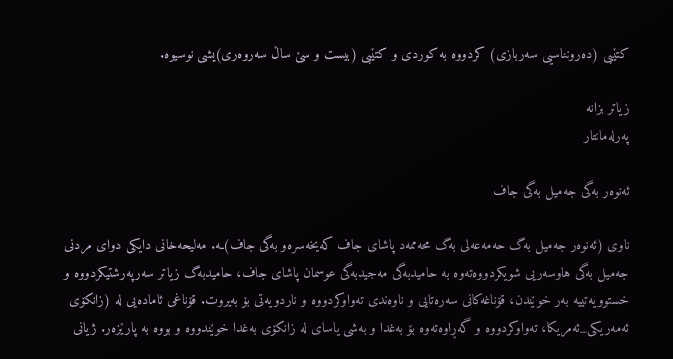کتێبی (دەرونناسیی سەربازی) کردووە بە کوردی و کتێبی (بیست و سێ ساڵ سەروەری)یشی نوسیوە.

زیاتر بزانە
پەرلەمانتار

ئەنوەر بەگى جەميل بەگى جاف

ناوی (ئەنوەر جەميل بەگ حەمەعەلى بەگ محەممەد پاشاى جاف کەيخەسرەو بەگى جاف)ـە. مەليحەخانی دایکی دواى مردنى جەميل بەگى هاوسەریی شویکردووەتەوە بە حاميدبەگى مەجيدبەگى عوسمان پاشاى جاف، حاميدبەگ زياتر سەرپەرشتیکردووە و خستوويەتييە بەر خوێندن، قۆناغەکانى سەرەتايى و ناوەندى تەواوکردووە و ناردويەتى بۆ بەيروت. قۆناغى ئامادەيى لە (زانکۆی ئەمەریکی_ئەمریکا، تەواوکردووە و گەڕاوەتەوە بۆ بەغدا و بەشى ياساى لە زانکۆى بەغدا خوێندووە و بووە بە پارێزەر‌. ژيانى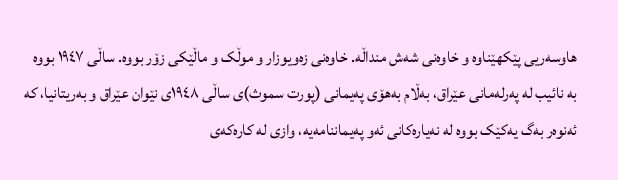هاوسەریی پێکهێناوە و خاوەنی شەش منداڵە. خاوەنى زەویوزار و موڵک و ماڵێکى زۆر بووه. ساڵى ١٩٤٧ بووە بە نائيب لە پەرلەمانى عێراق، بەڵام بەهۆى پەيمانى (پورت سموث)ى ساڵى ١٩٤٨ى نێوان عێراق و بەريتانيا، کە ئەنوەر بەگ يەکێک بووە لە نەيارەکانى ئەو پەيماننامەيە، وازى لە کارەکەى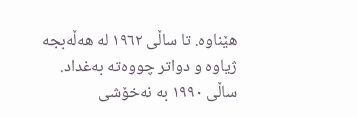هێناوە. تا ساڵى ١٩٦٢ لە هەڵەبجە ژياوە و دواتر چووەتە بەغداد. ساڵی ١٩٩٠ بە نەخۆشى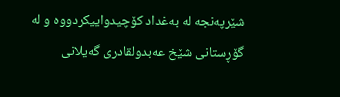شێرپەنجە لە بەغداد کۆچیدواییکردووە و لە گۆڕستانى شێخ عەبدولقادرى گەيلانى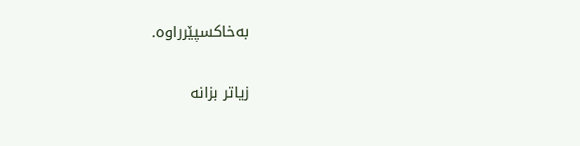بەخاکسپێرراوە.

زیاتر بزانە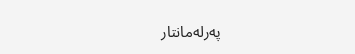پەرلەمانتار